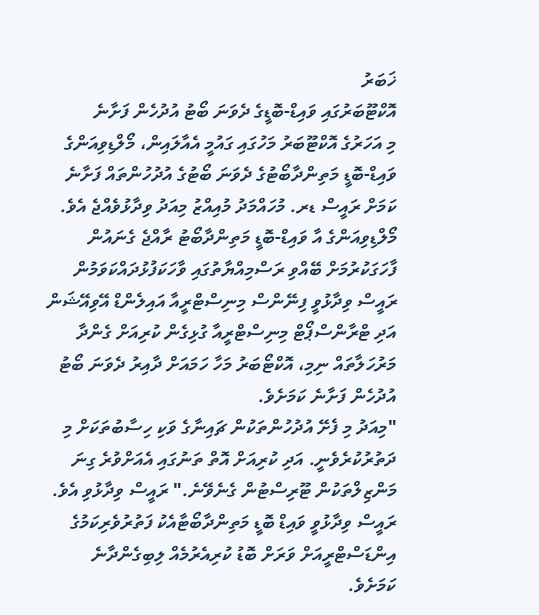ޚަބަރު
އޮކްޓޫބަރުގައި ވައިޑް-ބޮޑީގެ ދެވަނަ ބޯޓު އުދުހެން ފަށާނެ
މި އަހަރުގެ އޮކްޓޫބަރު މަހުގައި ގައުމީ އެއާލައިން، މޯލްޑިވިއަންގެ ވައިޑް-ބޮޑީ މަތިންދާބޯޓުގެ ދެވަނަ ބޯޓުގެ އުދުހުންތައް ފަށާނެ ކަމަށް ރައީސް ޑރ. މުހައްމަދު މުއިއްޒު މިއަދު ވިދާޅުވެއްޖެ އެވެ.
މޯލްޑިވިއަންގެ އާ ވައިޑް-ބޮޑީ މަތިންދާބޯޓު ރާއްޖެ ގެނައުން ފާހަގަކުރުމަށް ބޭއްވި ރަސްމިއްޔާތުގައި ވާހަކަފުޅުދައްކަވަމުން ރައީސް ވިދާޅުވީ ފިނޭންސް މިނިސްޓްރީއާ އައިލެންޑް އޭވިއޭޝަން އަދި ޓްރާންސްޕޯޓް މިނިސްޓްރީއާ ގުޅިގެން ކުރިއަށް ގެންދާ މަރުހަލާތައް ނިމި، އޮކްޓޯބަރު މަހާ ހަމައަށް ދާއިރު ދެވަނަ ބޯޓު އުދުހެން ފަށާނެ ކަމަށެވެ.
"މިއަދު މި ފެށޭ އުދުހުންތަކުން ޗައިނާގެ ވަކި ހިސާބުތަކަށް މި ދަތުރުކުރެވެނީ. އަދި ކުރިއަށް އޮތް ތަނުގައި އެއަށްވުރެ ގިނަ މަންޒިލްތަކުން ޓޫރިސްޓުން ގެނެވޭނެ." ރައީސް ވިދާޅުވި އެވެ.
ރައީސް ވިދާޅުވީ ވައިޑް ބޮޑީ މަތިންދާބޯޓާއެކު ފަތުރުވެރިކަމުގެ އިންޑަސްޓްރީއަށް ވަރަށް ބޮޑު ކުރިއެރުމެއް ލިބިގެންދާނެ ކަމަށެވެ.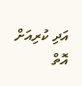އަދި ކުރިއަށް އޮތް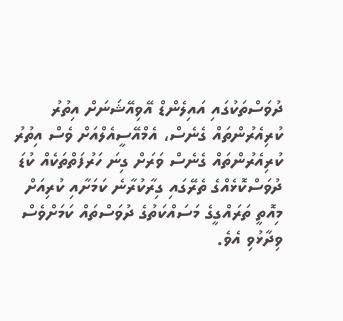ދުވަސްތަކުގައި އައިލެންޑް އޭވިއޭޝަނަށް އިތުރު ކުރިއެރުންތައް ގެނެސް، އެމްއޭސީއެލްއަށް ވެސް އިތުރު ކުރިއެރުންތައް ގެނެސް ވަރަށް ގިނަ ހަރުފަތްތަކެއް ކުޑަ ދުވަސްކޮޅެއްގެ ތެރޭގައި ގިރާކުރާނެ ކަމަށާއި ކުރިއަށް މިއޮތީ ތަރައްގީގެ މަސައްކަތުގެ ދުވަސްތައް ކަމަށްވެސް ވިދާޅުވި އެވެ.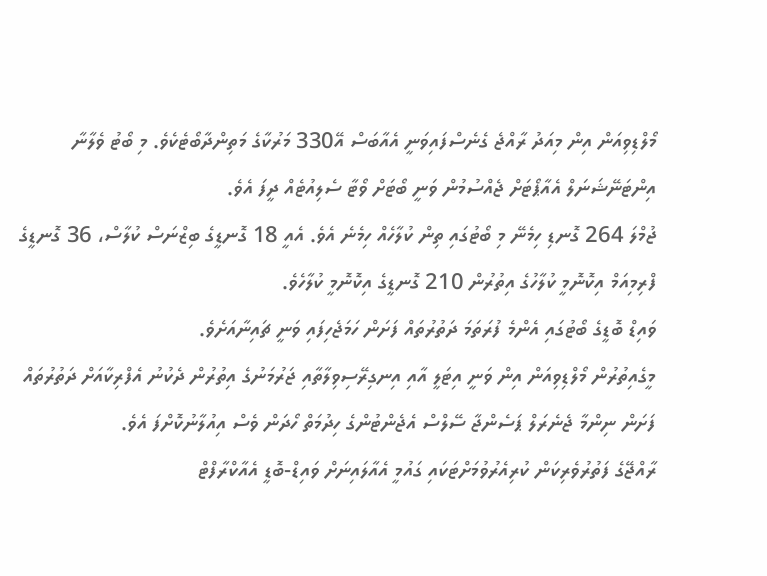މޯލްޑިވިއަން އިން މިއަދު ރާއްޖެ ގެނެސްފައިވަނީ އެއާބަސް އޭ330 މަރުކާގެ މަތިންދާބޯޓެކެވެ. މި ބޯޓު ވެލާނާ އިންޓަނޭޝަނަލް އެއާޕޯޓަށް ޖެއްސުމުން ވަނީ ބޯޓަށް ވޯޓާ ސެލިއުޓެއް ދީފަ އެވެ.
ޖުމްލަ 264 ގޮނޑި ހިމެނޭ މި ބޯޓުގައި ތިން ކުލާހެއް ހިމެނެ އެވެ. އެއީ 18 ގޮނޑީގެ ބިޒްނަސް ކުލާސް، 36 ގޮނޑީގެ ފްރިމިއަމް އިކޮނޮމީ ކުލާހުގެ އިތުރުން 210 ގޮނޑީގެ އިކޮނޮމީ ކުލާހެވެ.
ވައިޑް ބޮޑީގެ ބޯޓުގައި އެންމެ ފުރަތަމަ ދަތުރުތައް ފަށަން ހަމަޖެހިފައި ވަނީ ޗައިނާއަށެވެ.
މީގެއިތުރުން މޯލްޑިވިއަން އިން ވަނީ އިޓަލީ އާއި އިނގިރޭސިވިލާތާއި ޖަރުމަނުގެ އިތުރުން ދެކުނު އެފްރިކާއަށް ދަތުރުތައް ފަށަން ނިންމާ ޖެނެރަލް ޕަސެންޖާ ސޭލްސް އެޖެންޓުންގެ ހިދުމަތް ހޯދަން ވެސް އިއުލާނުކޮށްފަ އެވެ.
ރާއްޖޭގެ ފަތުރުވެރިކަން ކުރިއެރުވުމަށްޓަކައި ގައުމީ އެއާލައިނަށް ވައިޑް-ބޮޑީ އެއާކްރާފްޓް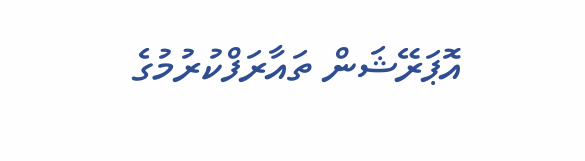އޮޕަރޭޝަން ތައާރަފްކުރުމުގެ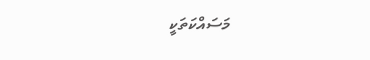މަސައްކަތަކީ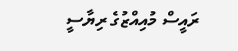ރައީސް މުއިއްޒުގެ ރިޔާސީ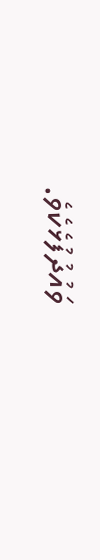ވައުދުފުޅެކެވެ.